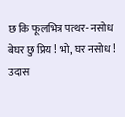छ कि फूलभित्र पत्थर- नसोध
बेघर छु प्रिय ! भो, घर नसोध !
उदास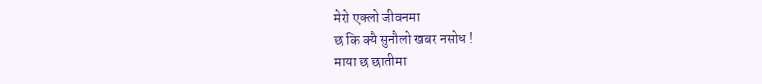मेरो एक्लो जीवनमा
छ कि क्यै सुनौलो खबर नसोध !
माया छ छातीमा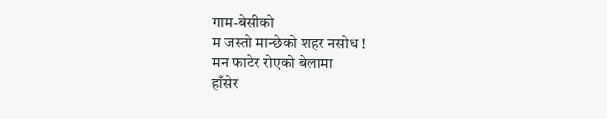गाम-बेसीको
म जस्तो मान्छेको शहर नसोध !
मन फाटेर रोएको बेलामा
हाँसेर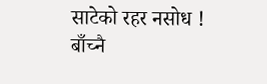साटेको रहर नसोध !
बाँच्नै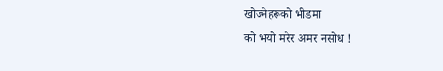खोज्नेहरूको भीडमा
को भयो मरेर अमर नसोध !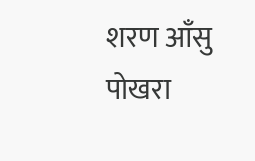शरण आँसु
पोखरा